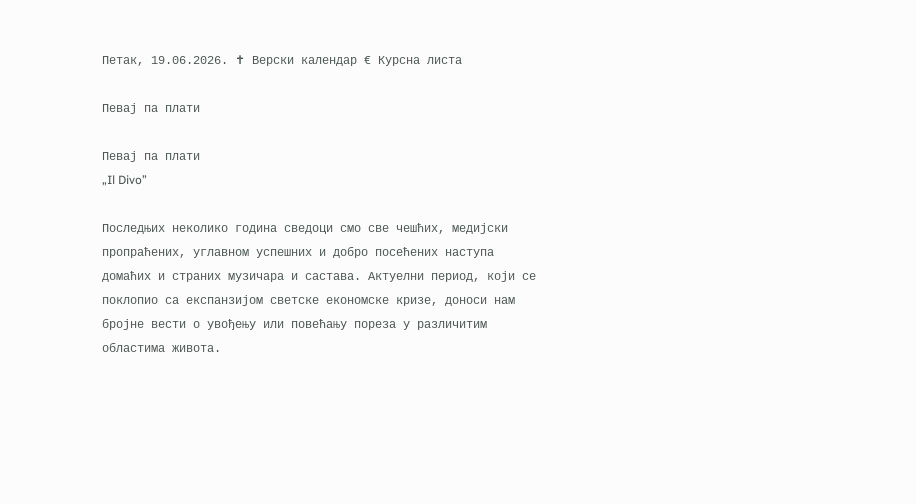Петак, 19.06.2026. ✝ Верски календар € Курсна листа

Певај па плати

Певај па плати
„Il Divo”

Последњих неколико година сведоци смо све чешћих, медијски пропраћених, углавном успешних и добро посећених наступа домаћих и страних музичара и састава. Актуелни период, који се поклопио са експанзијом светске економске кризе, доноси нам бројне вести о увођењу или повећању пореза у различитим областима живота.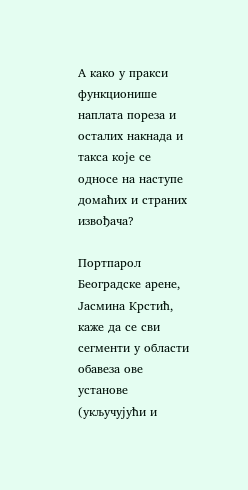А како у пракси функционише наплата пореза и осталих накнада и такса које се односе на наступе домаћих и страних извођача?

Портпарол Београдске арене, Јасмина Крстић, каже да се сви сегменти у области обавеза ове установе (укључујући и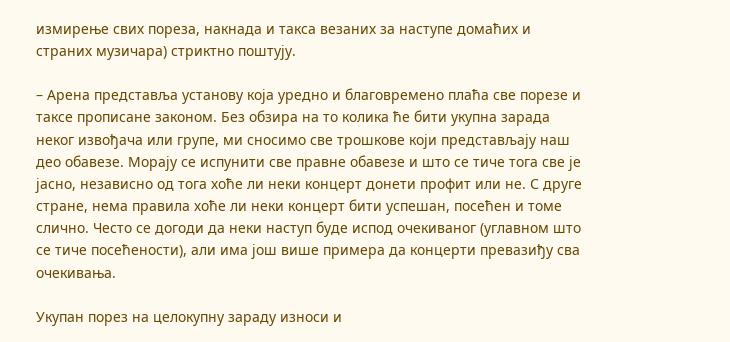измирење свих пореза, накнада и такса везаних за наступе домаћих и страних музичара) стриктно поштују.

– Арена представља установу која уредно и благовремено плаћа све порезе и таксе прописане законом. Без обзира на то колика ће бити укупна зарада неког извођача или групе, ми сносимо све трошкове који представљају наш део обавезе. Морају се испунити све правне обавезе и што се тиче тога све је јасно, независно од тога хоће ли неки концерт донети профит или не. С друге стране, нема правила хоће ли неки концерт бити успешан, посећен и томе слично. Често се догоди да неки наступ буде испод очекиваног (углавном што се тиче посећености), али има још више примера да концерти превазиђу сва очекивања.

Укупан порез на целокупну зараду износи и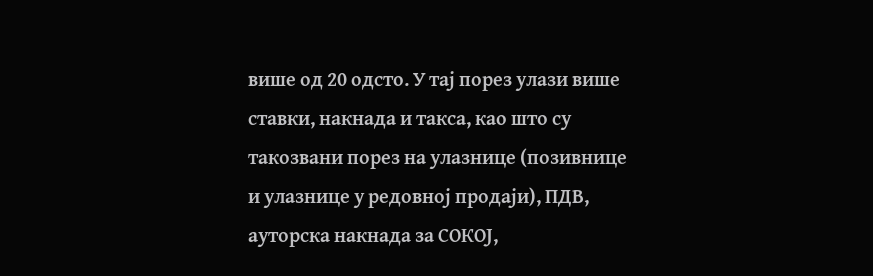више од 20 одсто. У тај порез улази више ставки, накнада и такса, као што су такозвани порез на улазнице (позивнице и улазнице у редовној продаји), ПДВ, ауторска накнада за СОКОЈ,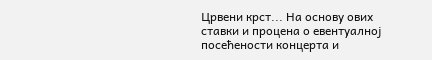Црвени крст... На основу ових ставки и процена о евентуалној посећености концерта и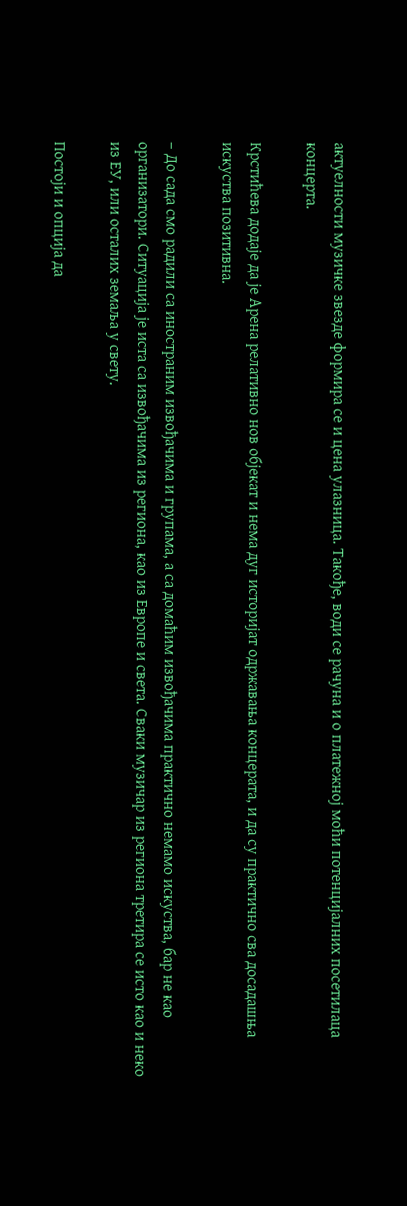актуелности музичке звезде формира се и цена улазница. Такође, води се рачуна и о платежној моћи потенцијалних посетилаца концерта.

Крстићева додаје да је Арена релативно нов објекат и нема дуг историјат одржавања концерата, и да су практично сва досадашња искуства позитивна.

– До сада смо радили са иностраним извођачима и групама, а са домаћим извођачима практично немамо искуства, бар не као организатори. Ситуација је иста са извођачима из региона, као из Европе и света. Сваки музичар из региона третира се исто као и неко из ЕУ, или осталих земаља у свету.

Постоји и опција да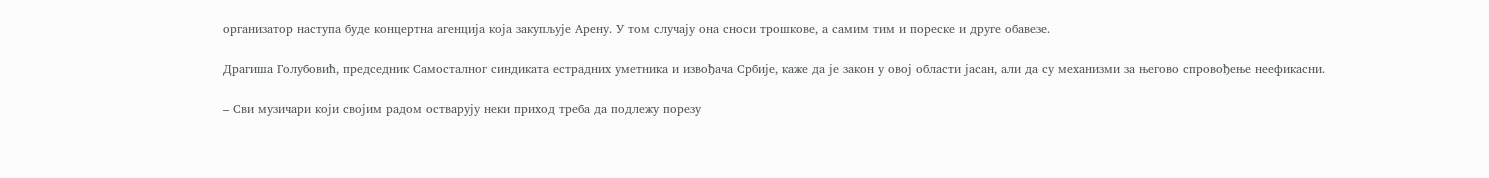организатор наступа буде концертна агенција коja закупљује Арену. У том случају онa сноси трошкове, а самим тим и пореске и друге обавезе.

Драгиша Голубовић, председник Самосталног синдиката естрадних уметника и извођача Србије, каже да је закон у овој области јасан, али да су механизми за његово спровођење неефикасни.

– Сви музичари који својим радом остварују неки приход треба да подлежу порезу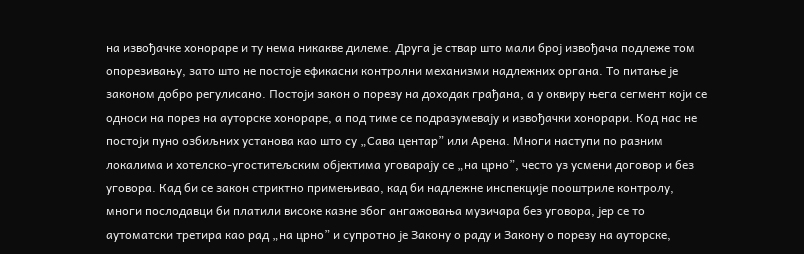на извођачке хонораре и ту нема никакве дилеме. Друга је ствар што мали број извођача подлеже том опорезивању, зато што не постоје ефикасни контролни механизми надлежних органа. То питање је законом добро регулисано. Постоји закон о порезу на доходак грађана, а у оквиру њега сегмент који се односи на порез на ауторске хонораре, а под тиме се подразумевају и извођачки хонорари. Код нас не постоји пуно озбиљних установа као што су „Сава центар” или Арена. Многи наступи по разним локалима и хотелско-угоститељским објектима уговарају се „на црно”, често уз усмени договор и без уговора. Кад би се закон стриктно примењивао, кад би надлежне инспекције пооштриле контролу, многи послодавци би платили високе казне због ангажовања музичара без уговора, јер се то аутоматски третира као рад „на црно” и супротно је Закону о раду и Закону о порезу на ауторске,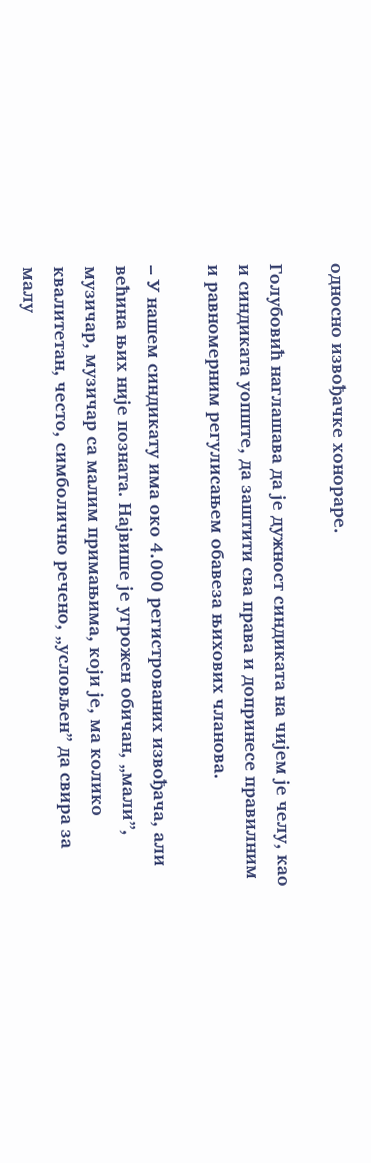односно извођачке хонораре.

Голубовић наглашава да је дужност синдиката на чијем је челу, као и синдиката уопште, да заштити сва права и допринесе правилним и равномерним регулисањем обавеза њихових чланова.

– У нашем синдикату има око 4.000 регистрованих извођача, али већина њих није позната. Највише је угрожен обичан, „мали”, музичар, музичар са малим примањима, који је, ма колико квалитетан, често, симболично речено, „условљен” да свира за малу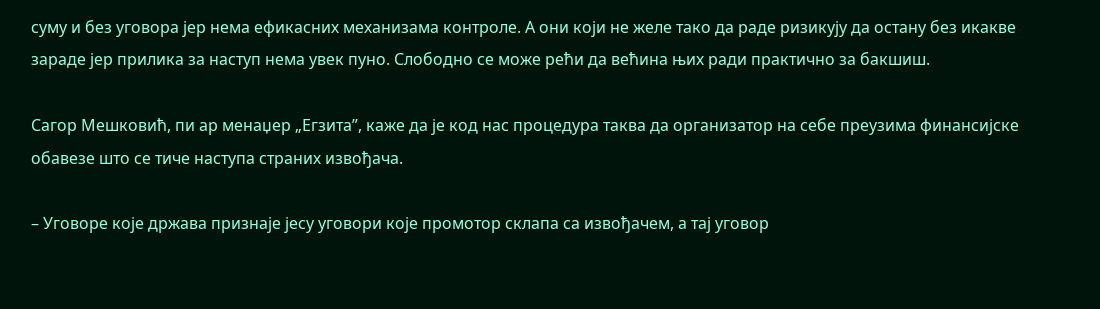суму и без уговора јер нема ефикасних механизама контроле. А они који не желе тако да раде ризикују да остану без икакве зараде јер прилика за наступ нема увек пуно. Слободно се може рећи да већина њих ради практично за бакшиш.

Сагор Мешковић, пи ар менаџер „Егзита”, каже да је код нас процедура таква да организатор на себе преузима финансијске обавезе што се тиче наступа страних извођача.

– Уговоре које држава признаје јесу уговори које промотор склапа са извођачем, а тај уговор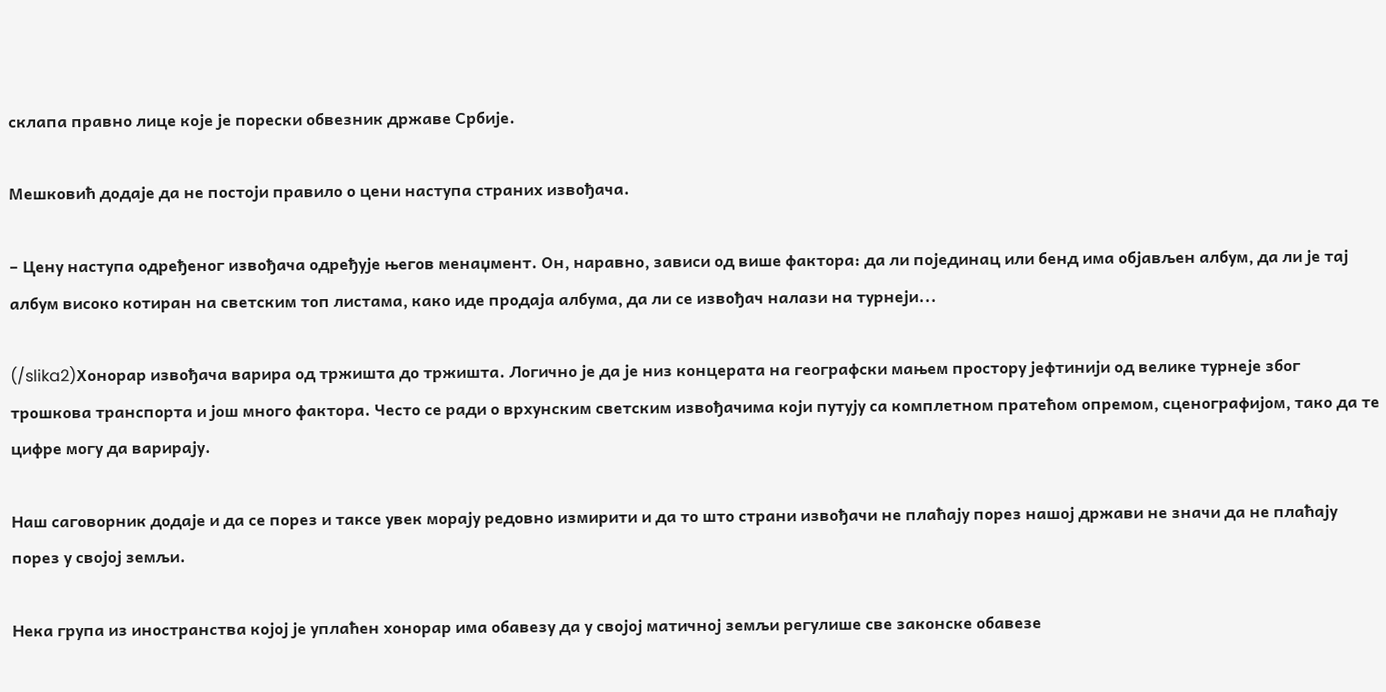склапа правно лице које је порески обвезник државе Србије.

Мешковић додаје да не постоји правило о цени наступа страних извођача.

– Цену наступа одређеног извођача одређује његов менаџмент. Он, наравно, зависи од више фактора: да ли појединац или бенд има објављен албум, да ли је тај албум високо котиран на светским топ листама, како иде продаја албума, да ли се извођач налази на турнеји...

(/slika2)Хонорар извођача варира од тржишта до тржишта. Логично је да је низ концерата на географски мањем простору јефтинији од велике турнеје због трошкова транспорта и још много фактора. Често се ради о врхунским светским извођачима који путују са комплетном пратећом опремом, сценографијом, тако да те цифре могу да варирају.

Наш саговорник додаје и да се порез и таксе увек морају редовно измирити и да то што страни извођачи не плаћају порез нашој држави не значи да не плаћају порез у својој земљи.

Нека група из иностранства којој је уплаћен хонорар има обавезу да у својој матичној земљи регулише све законске обавезе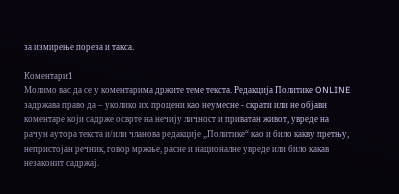за измирење пореза и такса.

Коментари1
Молимо вас да се у коментарима држите теме текста. Редакција Политике ONLINE задржава право да – уколико их процени као неумесне - скрати или не објави коментаре који садрже осврте на нечију личност и приватан живот, увреде на рачун аутора текста и/или чланова редакције „Политике“ као и било какву претњу, непристојан речник, говор мржње, расне и националне увреде или било какав незаконит садржај.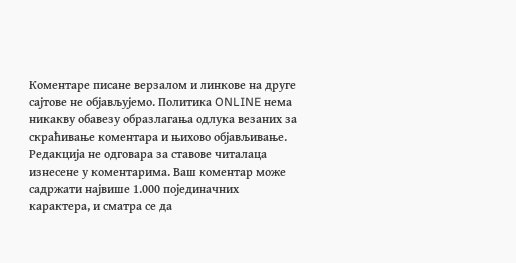Коментаре писане верзалом и линкове на друге сајтове не објављујемо. Политика ONLINE нема никакву обавезу образлагања одлука везаних за скраћивање коментара и њихово објављивање. Редакција не одговара за ставове читалаца изнесене у коментарима. Ваш коментар може садржати највише 1.000 појединачних карактера, и сматра се да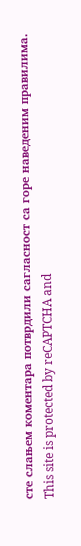сте слањем коментара потврдили сагласност са горе наведеним правилима.
This site is protected by reCAPTCHA and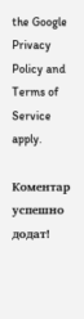the Google Privacy Policy and Terms of Service apply.

Комeнтар успeшно додат!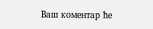Ваш комeнтар ћe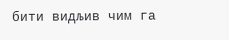бити видљив чим га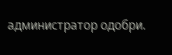администратор одобри.